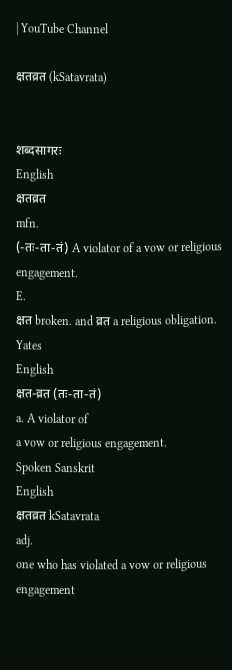| YouTube Channel

क्षतव्रत (kSatavrata)


शब्दसागरः
English
क्षतव्रत
mfn.
(-तः-ता-तं) A violator of a vow or religious engagement.
E.
क्षत broken. and व्रत a religious obligation.
Yates
English
क्षत-व्रत (तः-ता-तं)
a. A violator of
a vow or religious engagement.
Spoken Sanskrit
English
क्षतव्रत kSatavrata
adj.
one who has violated a vow or religious engagement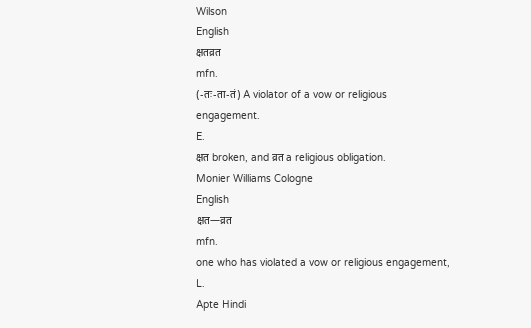Wilson
English
क्षतव्रत
mfn.
(-तः-ता-तं) A violator of a vow or religious
engagement.
E.
क्षत broken, and व्रत a religious obligation.
Monier Williams Cologne
English
क्षत—व्रत
mfn.
one who has violated a vow or religious engagement,
L.
Apte Hindi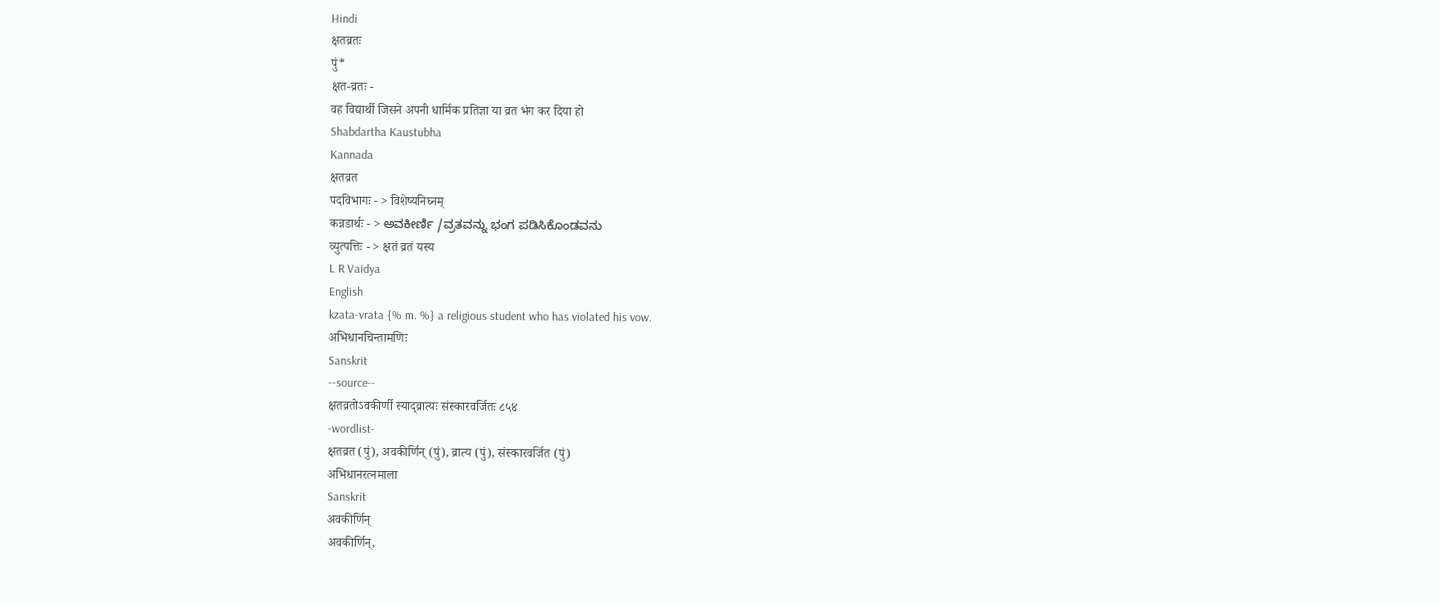Hindi
क्षतव्रतः
पुं*
क्षत-व्रतः -
वह विद्यार्थी जिसने अपनी धार्मिक प्रतिज्ञा या व्रत भंग कर दिया हो
Shabdartha Kaustubha
Kannada
क्षतव्रत
पदविभागः - > विशेष्यनिघ्नम्
कन्नडार्थः - > ಅವಕೀರ್ಣಿ /ವ್ರತವನ್ನು ಭಂಗ ಪಡಿಸಿಕೊಂಡವನು
व्युत्पत्तिः - > क्षतं व्रतं यस्य
L R Vaidya
English
kzata-vrata {% m. %} a religious student who has violated his vow.
अभिधानचिन्तामणिः
Sanskrit
--source--
क्षतव्रतोऽवकीर्णी स्याद्व्रात्यः संस्कारवर्जितः ८५४
-wordlist-
क्षतव्रत (पुं), अवकीर्णिन् (पुं), व्रात्य (पुं), संस्कारवर्जित (पुं)
अभिधानरत्नमाला
Sanskrit
अवकीर्णिन्
अवकीर्णिन्,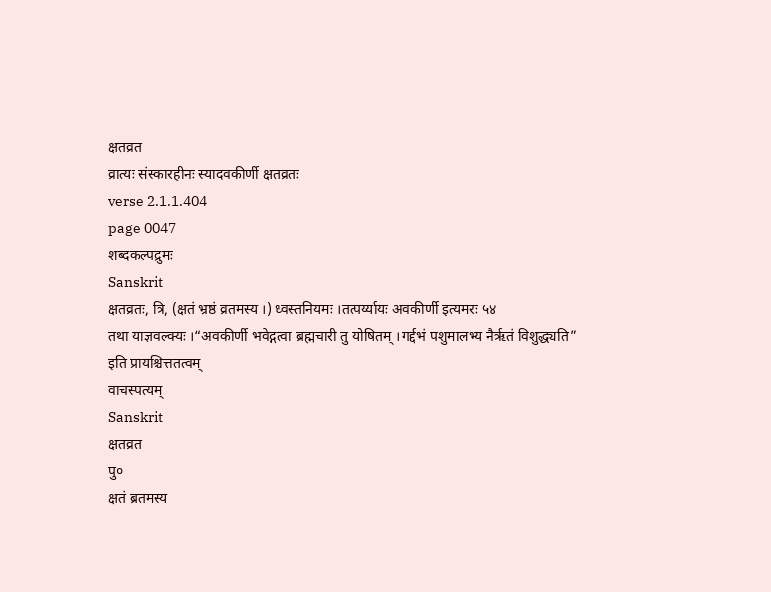क्षतव्रत
व्रात्यः संस्कारहीनः स्यादवकीर्णी क्षतव्रतः
verse 2.1.1.404
page 0047
शब्दकल्पद्रुमः
Sanskrit
क्षतव्रतः, त्रि, (क्षतं भ्रष्ठं व्रतमस्य ।) ध्वस्तनियमः ।तत्पर्य्यायः अवकीर्णी इत्यमरः ५४
तथा याज्ञवल्क्यः ।“अवकीर्णी भवेद्गत्वा ब्रह्मचारी तु योषितम् ।गर्द्दभं पशुमालभ्य नैरृतं विशुद्ध्यति”
इति प्रायश्चित्ततत्वम्
वाचस्पत्यम्
Sanskrit
क्षतव्रत
पु०
क्षतं ब्रतमस्य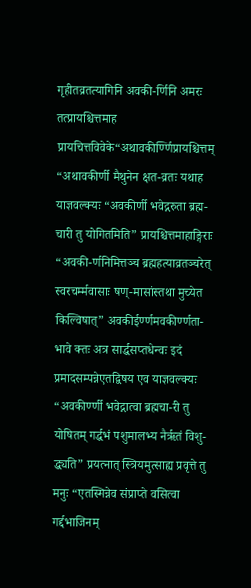गृहीतव्रतत्यागिनि अवकी-र्णिनि अमरः तत्प्रायश्चित्तमाह प्रायचित्तविवेके“अथावकीर्ण्णिप्रायश्चित्तम् “अथावकीर्णी मैथुनेन क्षत-व्रतः यथाह याज्ञवल्क्यः “अवकीर्णी भवेद्गरुता ब्रह्म-चारी तु योगितमिति” प्रायश्चित्तमाहाङ्गिराः “अवकी-र्णनिमित्तञ्च ब्रह्महत्याव्रतञ्चरेत् स्वरचर्म्मवासाः षण्-मासांस्तथा मुच्येत किल्विषात्” अवकीईर्ण्णमवकीर्ण्णता-भावे क्तः अत्र सार्द्धसप्तधेन्वः इदं प्रमादसम्पन्नेएतद्विषय एव याज्ञवल्क्यः “अवकीर्ण्णी भवेद्गात्वा ब्रह्मचा-री तु योषितम् गर्द्धभं पशुमालभ्य नैरृतं विशु-द्ध्यति” प्रयत्नात् स्त्रियमुत्साह्य प्रवृत्ते तु मनुः “एतस्मिन्नेव संप्राप्ते वसित्वा गर्द्दभाजिनम्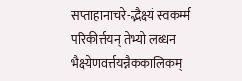सप्ताहानाचरे-द्भैक्ष्यं स्वकर्म्म परिकीर्त्तयन् तेभ्यो लब्धन भैक्ष्येणवर्त्तयन्नैककालिकम्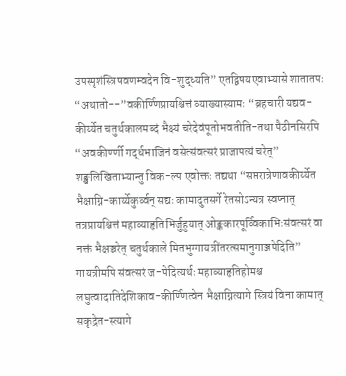उपस्पृशंस्त्रिषवणम्वदेन वि-शुद्ध्यति” एतद्विषयएवाभ्यासे शातातपः “अथातो--”वकीर्ण्णिप्रायश्चित्तं व्याख्यास्यामः “ब्रहचारी यद्यव-कीर्य्येत चतुर्थकालमब्दं भैक्ष्यं चरेदेवंपूतोभवतीति-तथा पैठीनसिरपि “अवकीर्ण्णी गर्द्धभाजिनं वसेत्संवत्सरं प्राजापत्यं चरेत्” शङ्खलिखिताभ्यान्तु विक-ल्प एवोक्तः तद्यथा “सप्तरात्रेणावकीर्य्येत भैक्षाग्नि-कार्य्येकुर्व्वन् सद्यः कामादुतसर्गे रेतसोऽन्यत्र स्वप्नात् तत्रप्रायश्चित्तं महाव्याहृतिभिर्जुहुयात् ओङ्ककारपूर्व्विकाभिःसंवत्सरं वा नक्तं भैक्षञ्चरेत् चतुर्थकाले मितभुग्गायत्रींतरत्समानुगाञ्जपेदिति” गायत्रीमपि संवत्सरं ज-पेदित्यर्थः महाव्याहृतिहोमश्च लघुत्वादातिदेशिकाव-कीर्ण्णित्वेन भैक्षाग्नित्यागे स्त्रियं विना कामात् सकृद्रेत-स्त्यागे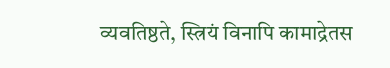व्यवतिष्ठते, स्त्रियं विनापि कामाद्रेतस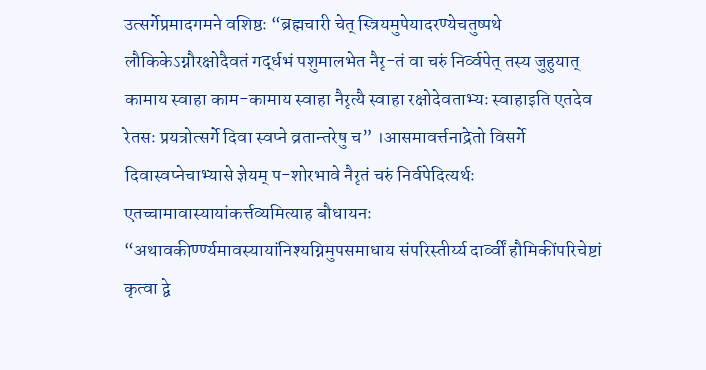उत्सर्गेप्रमादगमने वशिष्ठः “ब्रह्मचारी चेत् स्त्रियमुपेयादरण्येचतुष्पथे लौकिकेऽग्नौरक्षोदैवतं गर्द्धभं पशुमालभेत नैरृ-तं वा चरुं निर्व्वपेत् तस्य जुहुयात् कामाय स्वाहा काम-कामाय स्वाहा नैरृत्यै स्वाहा रक्षोदेवताभ्यः स्वाहाइति एतदेव रेतसः प्रयत्रोत्सर्गे दिवा स्वप्ने व्रतान्तरेषु च” ।आसमावर्त्तनाद्रेतो विसर्गे दिवास्वप्नेचाभ्यासे ज्ञेयम् प-शोरभावे नैरृतं चरुं निर्वपेदित्यर्थः एतच्चामावास्यायांकर्त्तव्यमित्याह बौधायनः “अथावकीर्ण्ण्यमावस्यायांनिश्यग्निमुपसमाधाय संपरिस्तीर्य्य दार्व्वीं हौमिकींपरिचेष्टां कृत्वा द्वे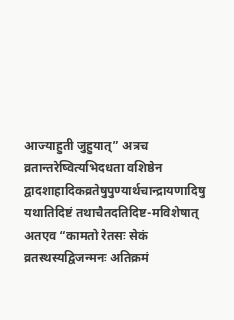आज्याहुती जुहुयात्” अत्रच व्रतान्तरेष्वित्यभिदधता वशिष्ठेन द्वादशाहादिकव्रतेषुपुण्यार्थचान्द्रायणादिषु यथातिदिष्टं तथाचैतदतिदिष्ट-मविशेषात् अतएव “कामतो रेतसः सेकं व्रतस्थस्यद्विजन्मनः अतिक्रमं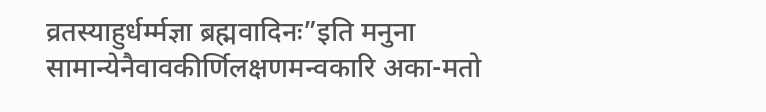व्रतस्याहुर्धर्म्मज्ञा ब्रह्मवादिनः”इति मनुना सामान्येनैवावकीर्णिलक्षणमन्वकारि अका-मतो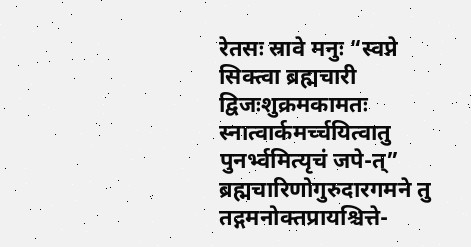रेतसः स्रावे मनुः “स्वप्ने सिक्त्वा ब्रह्मचारी द्विजःशुक्रमकामतः स्नात्वार्कमर्च्चयित्वातु पुनर्भ्वमित्यृचं जपे-त्” ब्रह्मचारिणोगुरुदारगमने तु तद्गमनोक्तप्रायश्चित्ते-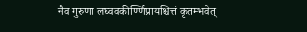नैव गुरुणा लघ्ववकीर्ण्णिप्रायश्चित्तं कृतम्भवेत्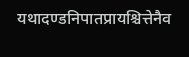यथादण्डनिपातप्रायश्चित्तेनैव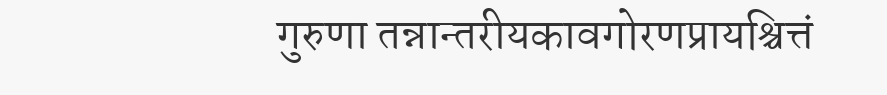गुरुणा तन्नान्तरीयकावगोरणप्रायश्चित्तं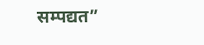सम्पद्यत”